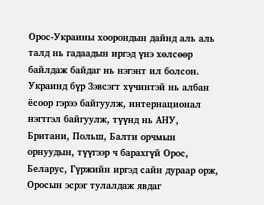Орос-Украины хоорондын дайнд аль аль талд нь гадаадын иргэд үнэ хөлсөөр байлдаж байдаг нь нэгэнт ил болсон. Украинд бүр Зэвсэгт хүчинтэй нь албан ёсоор гэрээ байгуулж, интернационал нэгтгэл байгуулж, түүнд нь АНУ, Британи, Польш, Балти орчмын орнуудын, түүгээр ч барахгүй Орос, Беларус, Гүржийн иргэд сайн дураар орж, Оросын эсрэг тулалдаж явдаг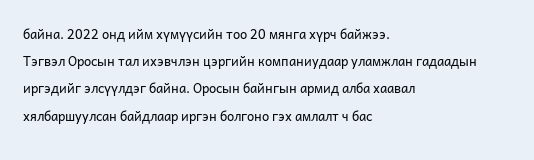байна. 2022 онд ийм хүмүүсийн тоо 20 мянга хүрч байжээ.
Тэгвэл Оросын тал ихэвчлэн цэргийн компаниудаар уламжлан гадаадын иргэдийг элсүүлдэг байна. Оросын байнгын армид алба хаавал хялбаршуулсан байдлаар иргэн болгоно гэх амлалт ч бас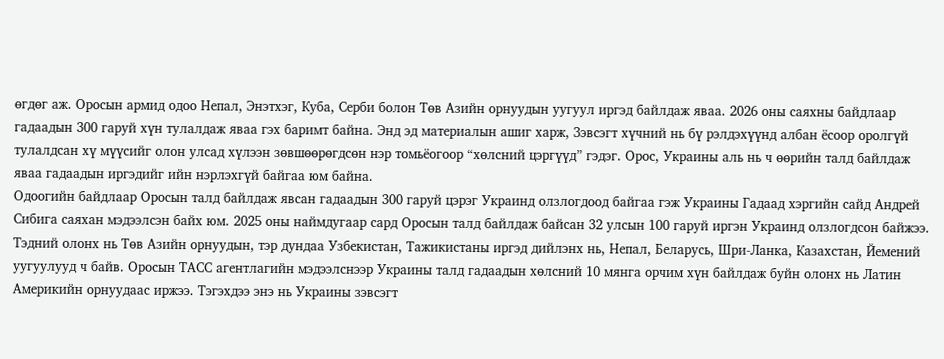өгдөг аж. Оросын армид одоо Непал, Энэтхэг, Куба, Серби болон Төв Азийн орнуудын уугуул иргэд байлдаж яваа. 2026 оны саяхны байдлаар гадаадын 300 гаруй хүн тулалдаж яваа гэх баримт байна. Энд эд материалын ашиг харж, Зэвсэгт хүчний нь бү рэлдэхүүнд албан ёсоор оролгүй тулалдсан хү мүүсийг олон улсад хүлээн зөвшөөрөгдсөн нэр томьёогоор “хөлсний цэргүүд” гэдэг. Орос, Украины аль нь ч өөрийн талд байлдаж яваа гадаадын иргэдийг ийн нэрлэхгүй байгаа юм байна.
Одоогийн байдлаар Оросын талд байлдаж явсан гадаадын 300 гаруй цэрэг Украинд олзлогдоод байгаа гэж Украины Гадаад хэргийн сайд Андрей Сибига саяхан мэдээлсэн байх юм. 2025 оны наймдугаар сард Оросын талд байлдаж байсан 32 улсын 100 гаруй иргэн Украинд олзлогдсон байжээ. Тэдний олонх нь Төв Азийн орнуудын, тэр дундаа Узбекистан, Тажикистаны иргэд дийлэнх нь, Непал, Беларусь, Шри-Ланка, Казахстан, Йемений уугуулууд ч байв. Оросын ТАСС агентлагийн мэдээлснээр Украины талд гадаадын хөлсний 10 мянга орчим хүн байлдаж буйн олонх нь Латин Америкийн орнуудаас иржээ. Тэгэхдээ энэ нь Украины зэвсэгт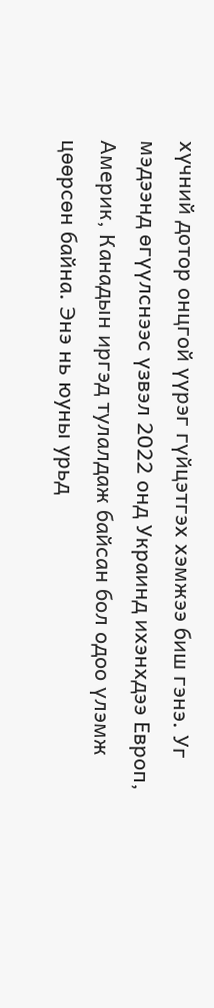хүчний дотор онцгой үүрэг гүйцэтгэх хэмжээ биш гэнэ. Уг мэдээнд өгүүлснээс үзвэл 2022 онд Украинд ихэнхдээ Европ, Америк, Канадын иргэд тулалдаж байсан бол одоо үлэмж цөөрсөн байна. Энэ нь юуны урьд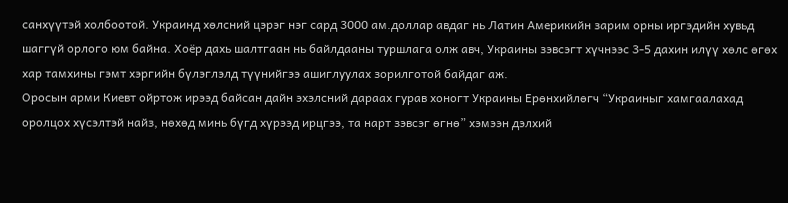санхүүтэй холбоотой. Украинд хөлсний цэрэг нэг сард 3000 ам.доллар авдаг нь Латин Америкийн зарим орны иргэдийн хувьд шаггүй орлого юм байна. Хоёр дахь шалтгаан нь байлдааны туршлага олж авч, Украины зэвсэгт хүчнээс 3-5 дахин илүү хөлс өгөх хар тамхины гэмт хэргийн бүлэглэлд түүнийгээ ашиглуулах зорилготой байдаг аж.
Оросын арми Киевт ойртож ирээд байсан дайн эхэлсний дараах гурав хоногт Украины Ерөнхийлөгч “Украиныг хамгаалахад оролцох хүсэлтэй найз, нөхөд минь бүгд хүрээд ирцгээ, та нарт зэвсэг өгнө” хэмээн дэлхий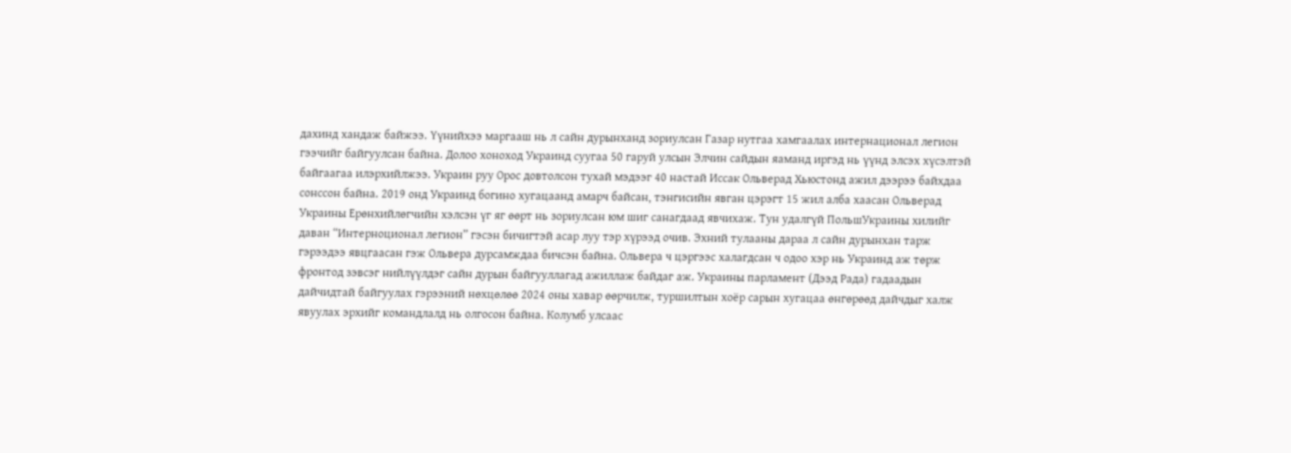дахинд хандаж байжээ. Үүнийхээ маргааш нь л сайн дурынханд зориулсан Газар нутгаа хамгаалах интернационал легион гээчийг байгуулсан байна. Долоо хоноход Украинд суугаа 50 гаруй улсын Элчин сайдын яаманд иргэд нь үүнд элсэх хүсэлтэй байгаагаа илэрхийлжээ. Украин руу Орос довтолсон тухай мэдээг 40 настай Иссак Ольверад Хьюстонд ажил дээрээ байхдаа сонссон байна. 2019 онд Украинд богино хугацаанд амарч байсан, тэнгисийн явган цэрэгт 15 жил алба хаасан Ольверад Украины Ерөнхийлөгчийн хэлсэн үг яг өөрт нь зориулсан юм шиг санагдаад явчихаж. Тун удалгүй ПольшУкраины хилийг даван “Интерноционал легион” гэсэн бичигтэй асар луу тэр хүрээд очив. Эхний тулааны дараа л сайн дурынхан тарж гэрээдээ явцгаасан гэж Ольвера дурсамждаа бичсэн байна. Ольвера ч цэргээс халагдсан ч одоо хэр нь Украинд аж төрж фронтод зэвсэг нийлүүлдэг сайн дурын байгууллагад ажиллаж байдаг аж. Украины парламент (Дээд Рада) гадаадын дайчидтай байгуулах гэрээний нөхцөлөө 2024 оны хавар өөрчилж, туршилтын хоёр сарын хугацаа өнгөрөөд дайчдыг халж явуулах эрхийг командлалд нь олгосон байна. Колумб улсаас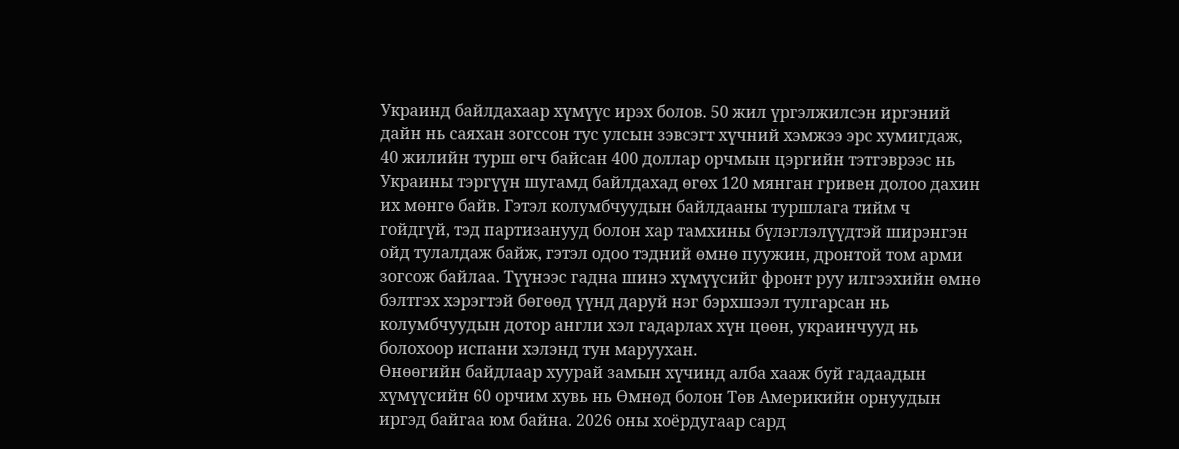Украинд байлдахаар хүмүүс ирэх болов. 50 жил үргэлжилсэн иргэний дайн нь саяхан зогссон тус улсын зэвсэгт хүчний хэмжээ эрс хумигдаж, 40 жилийн турш өгч байсан 400 доллар орчмын цэргийн тэтгэврээс нь Украины тэргүүн шугамд байлдахад өгөх 120 мянган гривен долоо дахин их мөнгө байв. Гэтэл колумбчуудын байлдааны туршлага тийм ч гойдгүй, тэд партизанууд болон хар тамхины бүлэглэлүүдтэй ширэнгэн ойд тулалдаж байж, гэтэл одоо тэдний өмнө пуужин, дронтой том арми зогсож байлаа. Түүнээс гадна шинэ хүмүүсийг фронт руу илгээхийн өмнө бэлтгэх хэрэгтэй бөгөөд үүнд даруй нэг бэрхшээл тулгарсан нь колумбчуудын дотор англи хэл гадарлах хүн цөөн, украинчууд нь болохоор испани хэлэнд тун маруухан.
Өнөөгийн байдлаар хуурай замын хүчинд алба хааж буй гадаадын хүмүүсийн 60 орчим хувь нь Өмнөд болон Төв Америкийн орнуудын иргэд байгаа юм байна. 2026 оны хоёрдугаар сард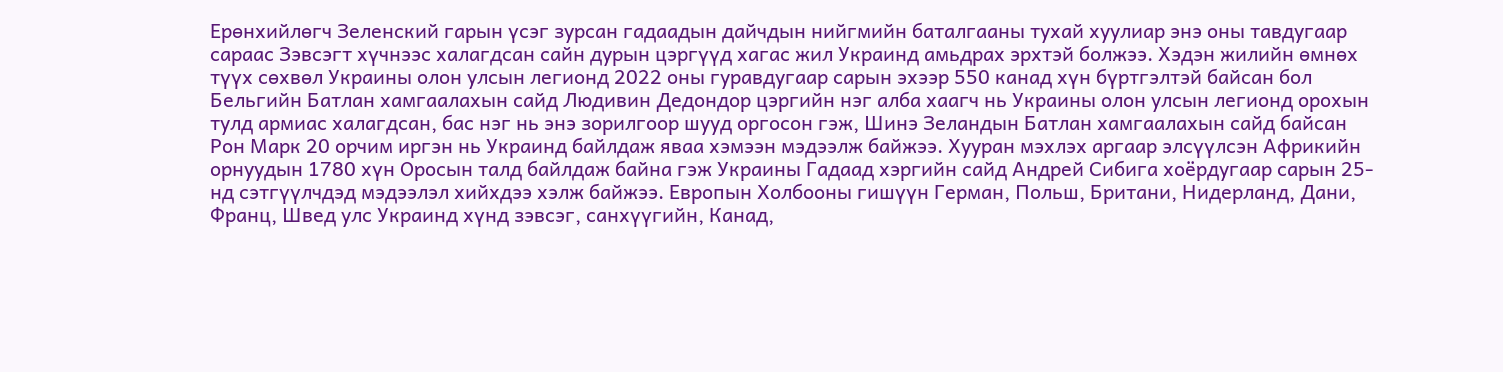Ерөнхийлөгч Зеленский гарын үсэг зурсан гадаадын дайчдын нийгмийн баталгааны тухай хуулиар энэ оны тавдугаар сараас Зэвсэгт хүчнээс халагдсан сайн дурын цэргүүд хагас жил Украинд амьдрах эрхтэй болжээ. Хэдэн жилийн өмнөх түүх сөхвөл Украины олон улсын легионд 2022 оны гуравдугаар сарын эхээр 550 канад хүн бүртгэлтэй байсан бол Бельгийн Батлан хамгаалахын сайд Людивин Дедондор цэргийн нэг алба хаагч нь Украины олон улсын легионд орохын тулд армиас халагдсан, бас нэг нь энэ зорилгоор шууд оргосон гэж, Шинэ Зеландын Батлан хамгаалахын сайд байсан Рон Марк 20 орчим иргэн нь Украинд байлдаж яваа хэмээн мэдээлж байжээ. Хууран мэхлэх аргаар элсүүлсэн Африкийн орнуудын 1780 хүн Оросын талд байлдаж байна гэж Украины Гадаад хэргийн сайд Андрей Сибига хоёрдугаар сарын 25-нд сэтгүүлчдэд мэдээлэл хийхдээ хэлж байжээ. Европын Холбооны гишүүн Герман, Польш, Британи, Нидерланд, Дани, Франц, Швед улс Украинд хүнд зэвсэг, санхүүгийн, Канад,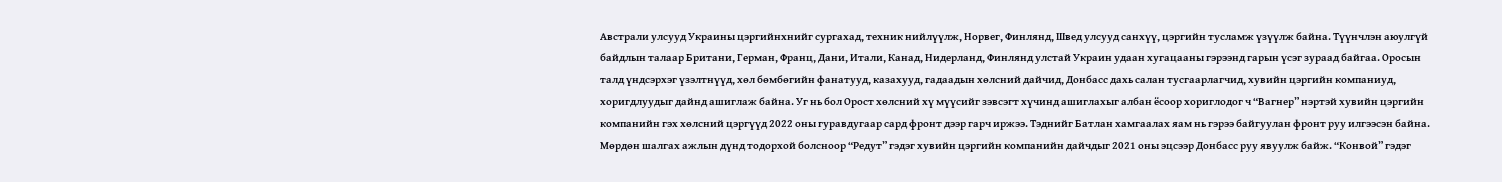Австрали улсууд Украины цэргийнхнийг сургахад, техник нийлүүлж, Норвег, Финлянд, Швед улсууд санхүү, цэргийн тусламж үзүүлж байна. Түүнчлэн аюулгүй байдлын талаар Британи, Герман, Франц, Дани, Итали, Канад, Нидерланд, Финлянд улстай Украин удаан хугацааны гэрээнд гарын үсэг зураад байгаа. Оросын талд үндсэрхэг үзэлтнүүд, хөл бөмбөгийн фанатууд, казахууд, гадаадын хөлсний дайчид, Донбасс дахь салан тусгаарлагчид, хувийн цэргийн компаниуд, хоригдлуудыг дайнд ашиглаж байна. Уг нь бол Орост хөлсний хү мүүсийг зэвсэгт хүчинд ашиглахыг албан ёсоор хориглодог ч “Вагнер” нэртэй хувийн цэргийн компанийн гэх хөлсний цэргүүд 2022 оны гуравдугаар сард фронт дээр гарч иржээ. Тэднийг Батлан хамгаалах яам нь гэрээ байгуулан фронт руу илгээсэн байна. Мөрдөн шалгах ажлын дүнд тодорхой болсноор “Редут” гэдэг хувийн цэргийн компанийн дайчдыг 2021 оны эцсээр Донбасс руу явуулж байж. “Конвой” гэдэг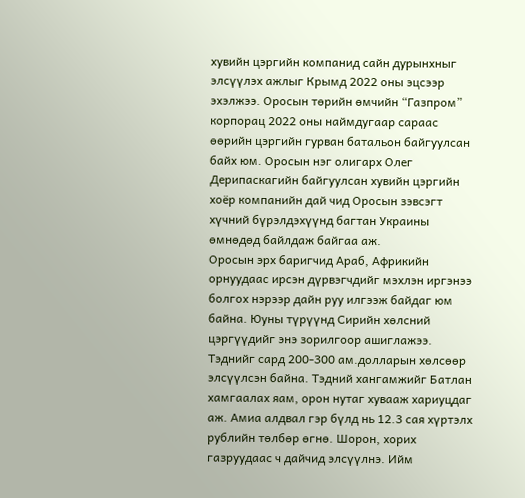хувийн цэргийн компанид сайн дурынхныг элсүүлэх ажлыг Крымд 2022 оны эцсээр эхэлжээ. Оросын төрийн өмчийн “Газпром” корпорац 2022 оны наймдугаар сараас өөрийн цэргийн гурван батальон байгуулсан байх юм. Оросын нэг олигарх Олег Дерипаскагийн байгуулсан хувийн цэргийн хоёр компанийн дай чид Оросын зэвсэгт хүчний бүрэлдэхүүнд багтан Украины өмнөдөд байлдаж байгаа аж.
Оросын эрх баригчид Араб, Африкийн орнуудаас ирсэн дүрвэгчдийг мэхлэн иргэнээ болгох нэрээр дайн руу илгээж байдаг юм байна. Юуны түрүүнд Сирийн хөлсний цэргүүдийг энэ зорилгоор ашиглажээ. Тэднийг сард 200-300 ам.долларын хөлсөөр элсүүлсэн байна. Тэдний хангамжийг Батлан хамгаалах яам, орон нутаг хувааж хариуцдаг аж. Амиа алдвал гэр бүлд нь 12.3 сая хүртэлх рублийн төлбөр өгнө. Шорон, хорих газруудаас ч дайчид элсүүлнэ. Ийм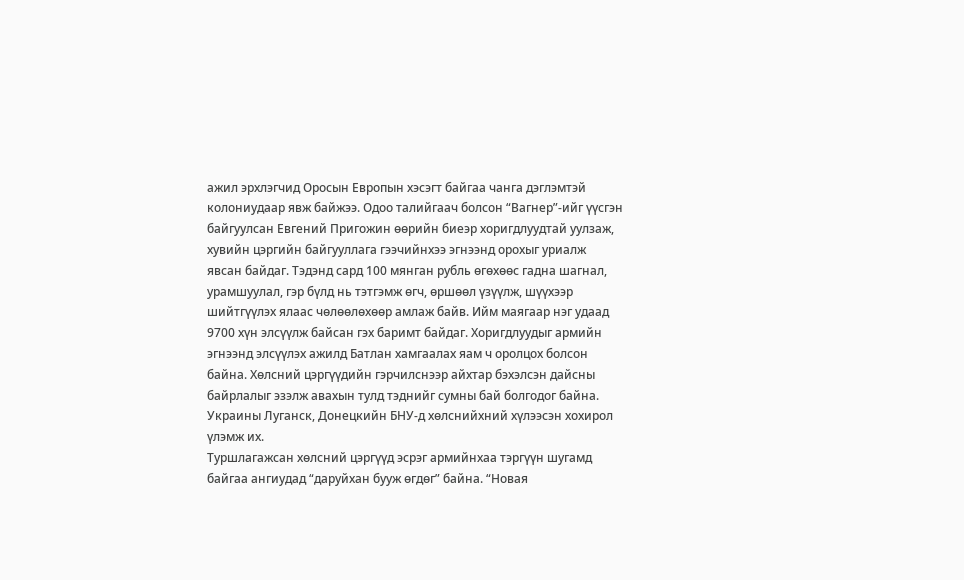ажил эрхлэгчид Оросын Европын хэсэгт байгаа чанга дэглэмтэй колониудаар явж байжээ. Одоо талийгаач болсон “Вагнер”-ийг үүсгэн байгуулсан Евгений Пригожин өөрийн биеэр хоригдлуудтай уулзаж, хувийн цэргийн байгууллага гээчийнхээ эгнээнд орохыг уриалж явсан байдаг. Тэдэнд сард 100 мянган рубль өгөхөөс гадна шагнал, урамшуулал, гэр бүлд нь тэтгэмж өгч, өршөөл үзүүлж, шүүхээр шийтгүүлэх ялаас чөлөөлөхөөр амлаж байв. Ийм маягаар нэг удаад 9700 хүн элсүүлж байсан гэх баримт байдаг. Хоригдлуудыг армийн эгнээнд элсүүлэх ажилд Батлан хамгаалах яам ч оролцох болсон байна. Хөлсний цэргүүдийн гэрчилснээр айхтар бэхэлсэн дайсны байрлалыг эзэлж авахын тулд тэднийг сумны бай болгодог байна. Украины Луганск, Донецкийн БНУ-д хөлснийхний хүлээсэн хохирол үлэмж их.
Туршлагажсан хөлсний цэргүүд эсрэг армийнхаа тэргүүн шугамд байгаа ангиудад “даруйхан бууж өгдөг” байна. “Новая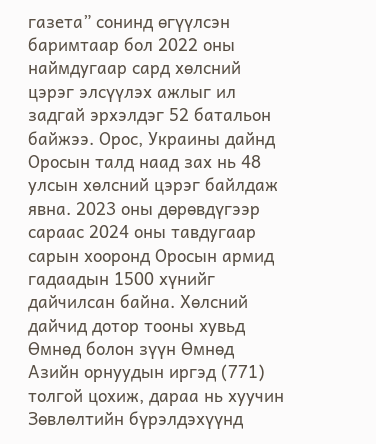газета” сонинд өгүүлсэн баримтаар бол 2022 оны наймдугаар сард хөлсний цэрэг элсүүлэх ажлыг ил задгай эрхэлдэг 52 батальон байжээ. Орос, Украины дайнд Оросын талд наад зах нь 48 улсын хөлсний цэрэг байлдаж явна. 2023 оны дөрөвдүгээр сараас 2024 оны тавдугаар сарын хооронд Оросын армид гадаадын 1500 хүнийг дайчилсан байна. Хөлсний дайчид дотор тооны хувьд Өмнөд болон зүүн Өмнөд Азийн орнуудын иргэд (771) толгой цохиж, дараа нь хуучин Зөвлөлтийн бүрэлдэхүүнд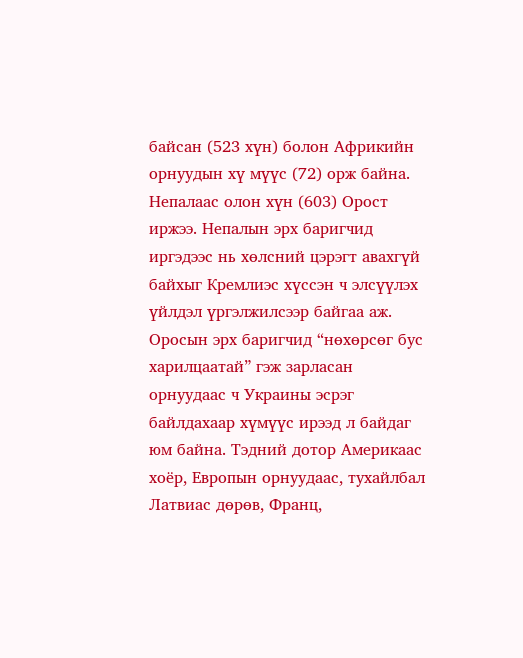байсан (523 хүн) болон Африкийн орнуудын хү мүүс (72) орж байна. Непалаас олон хүн (603) Орост иржээ. Непалын эрх баригчид иргэдээс нь хөлсний цэрэгт авахгүй байхыг Кремлиэс хүссэн ч элсүүлэх үйлдэл үргэлжилсээр байгаа аж. Оросын эрх баригчид “нөхөрсөг бус харилцаатай” гэж зарласан орнуудаас ч Украины эсрэг байлдахаар хүмүүс ирээд л байдаг юм байна. Тэдний дотор Америкаас хоёр, Европын орнуудаас, тухайлбал Латвиас дөрөв, Франц,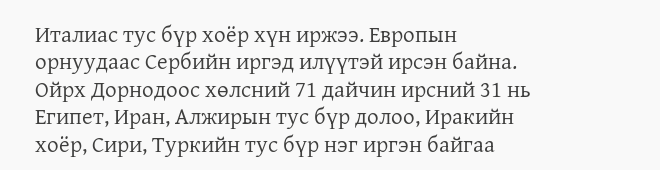Италиас тус бүр хоёр хүн иржээ. Европын орнуудаас Сербийн иргэд илүүтэй ирсэн байна. Ойрх Дорнодоос хөлсний 71 дайчин ирсний 31 нь Египет, Иран, Алжирын тус бүр долоо, Иракийн хоёр, Сири, Туркийн тус бүр нэг иргэн байгаа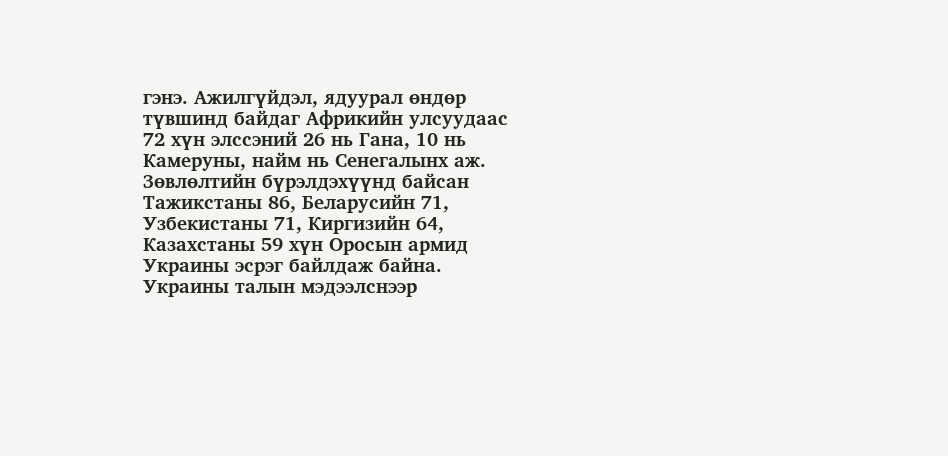гэнэ. Ажилгүйдэл, ядуурал өндөр түвшинд байдаг Африкийн улсуудаас 72 хүн элссэний 26 нь Гана, 10 нь Камеруны, найм нь Сенегалынх аж. Зөвлөлтийн бүрэлдэхүүнд байсан Тажикстаны 86, Беларусийн 71, Узбекистаны 71, Киргизийн 64, Казахстаны 59 хүн Оросын армид Украины эсрэг байлдаж байна.
Украины талын мэдээлснээр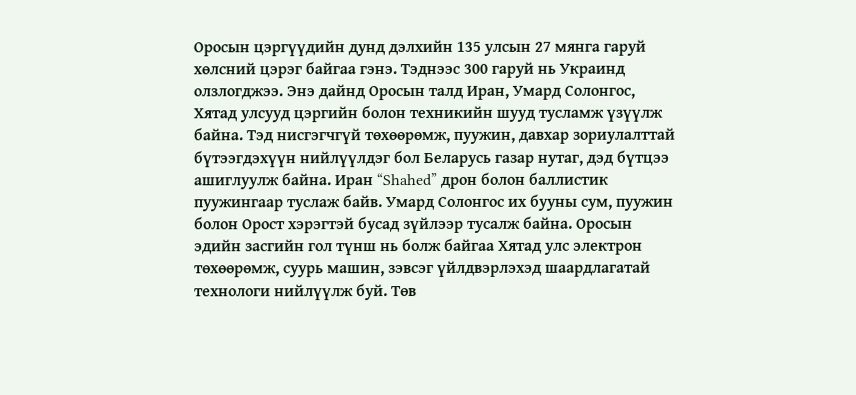Оросын цэргүүдийн дунд дэлхийн 135 улсын 27 мянга гаруй хөлсний цэрэг байгаа гэнэ. Тэднээс 300 гаруй нь Украинд олзлогджээ. Энэ дайнд Оросын талд Иран, Умард Солонгос, Хятад улсууд цэргийн болон техникийн шууд тусламж үзүүлж байна. Тэд нисгэгчгүй төхөөрөмж, пуужин, давхар зориулалттай бүтээгдэхүүн нийлүүлдэг бол Беларусь газар нутаг, дэд бүтцээ ашиглуулж байна. Иран “Shahed” дрон болон баллистик пуужингаар туслаж байв. Умард Солонгос их бууны сум, пуужин болон Орост хэрэгтэй бусад зүйлээр тусалж байна. Оросын эдийн засгийн гол түнш нь болж байгаа Хятад улс электрон төхөөрөмж, суурь машин, зэвсэг үйлдвэрлэхэд шаардлагатай технологи нийлүүлж буй. Төв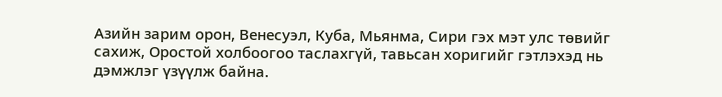Азийн зарим орон, Венесуэл, Куба, Мьянма, Сири гэх мэт улс төвийг сахиж, Оростой холбоогоо таслахгүй, тавьсан хоригийг гэтлэхэд нь дэмжлэг үзүүлж байна.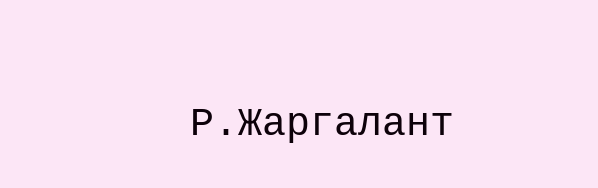Р.Жаргалант